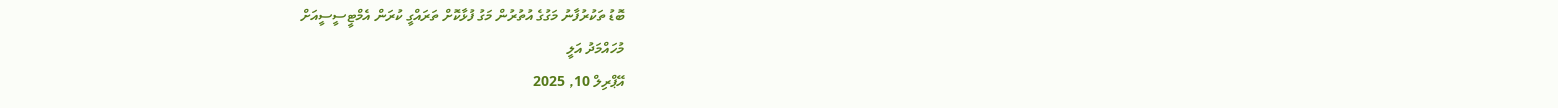ބޮޑު ތަކުރުފާނު މަގުގެ އުތުރުން މަގު ފުޅާކޮށް ތަރައްގީ ކުރަން އެމްޓީސީސީއަށް
މުހައްމަދު އަލީ
އޭޕްރިލް 10, 2025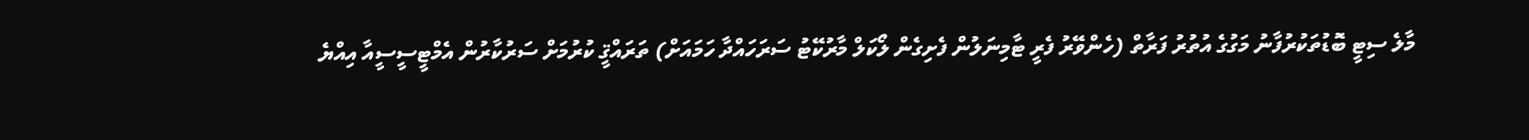މާލެ ސިޓީ ބޮޑުތަކުރުފާނު މަގުގެ އުތުރު ފަރާތް (ހެންވޭރު ފެރީ ޓާމިނަލުން ފެށިގެން ލޯކަލް މާރުކޭޓު ސަރަހައްދާ ހަމައަށް) ތަރައްޤީ ކުރުމަށް ސަރުކާރުން އެމްޓީސީސީއާ އިއްޔެ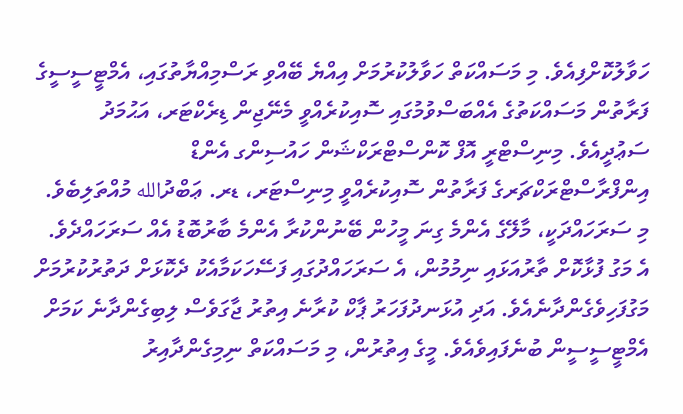ހަވާލުކޮށްފިއެވެ. މި މަސައްކަތް ހަވާލުކުރުމަށް އިއްޔެ ބޭއްވި ރަސްމިއްޔާތުގައި، އެމްޓީސީސީގެ ފަރާތުން މަސައްކަތުގެ އެއްބަސްވުމުގައި ސޮއިކުރެއްވީ މެނޭޖިން ޑިރެކްޓަރ، އަޙުމަދު ސަޢުދީއެވެ. މިނިސްޓްރީ އޮފް ކޮންސްޓްރަކްޝަން ހައުސިންގ އެންޑް އިންފްރާސްޓްރަކްޗަރގެ ފަރާތުން ސޮއިކުރެއްވީ މިނިސްޓަރ، ޑރ. ޢަބްދުالله މުއްތަލިބެވެ.
މި ސަރަހައްދަކީ، މާލޭގެ އެންމެ ގިނަ މީހުން ބޭނުންކުރާ އެންމެ ބާރުބޮޑު އެއް ސަރަހައްދެވެ. އެ މަގު ފުޅާކޮށް ތާރުއަޅައި ނިމުމުން، އެ ސަރަހައްދުގައި ފަސޭހަކަމާއެކު ދެކޮޅަށް ދަތުރުކުރުމަށް މަގުފަހިވެގެންދާނެއެވެ. އަދި އުޅަނދުފަހަރު ޕާކް ކުރާނެ އިތުރު ޖާގަވެސް ލިބިގެންދާނެ ކަމަށް އެމްޓީސީސީން ބުނެފައިވެއެވެ. މީގެ އިތުރުން، މި މަސައްކަތް ނިމިގެންދާއިރު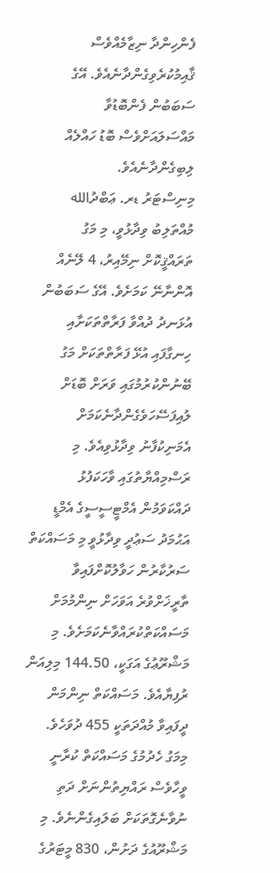ފެންހިންދާ ނިޒާމެއްވެސް ޤާއިމުކުރެވިގެންދާނެއެވެ. އޭގެ ސަބަބުން ފެންބޮޑުވާ މައްސަލައަށްވެސް ބޮޑު ހައްލެއް ލިބިގެންދާނެއެވެ.
މިނިސްޓަރު ޑރ. ޢަބްދުالله މުއްތަލިބު ވިދާޅުވީ، މި މަގު ތަރައްޤީކޮށް ނިމޭއިރު، 4 ލޭނެއް އޮންނާނޭ ކަމަށެވެ. އޭގެ ސަބަބުން އުޅަނދު ދުއްވާ ފަރާތްތަކަށާއި ހިނގާފައި އުޅޭ ފަރާތްތަކަށް މަގު ބޭނުންކުރުމުގައި ވަރަށް ބޮޑަށް ލުއިފަސޭހަވެގެންދާނެކަމަށް އެމަނިކުފާނު ވިދާޅުވިއެވެ. މި ރަސްމިއްޔާތުގައި ވާހަކަފުޅު ދައްކަވަމުން އެމްޓީސީސީގެ އެމްޑީ އަޙުމަދު ސަޢުދީ ވިދާޅުވީ މި މަސައްކަތް ސަރުކާރުން ހަވާލުކޮށްފައިވާ ތާރީޚަށްވުރެ އަވަހަށް ނިންމުމަށް މަސައްކަތްކުރައްވާނެކަމަށެވެ. މި މަޝްރޫޢުގެ އަގަކީ، 144.50 މިލިއަން ރުފިޔާއެވެ. މަސައްކަތް ނިންމަން ދީފައިވާ މުއްދަތަކީ 455 ދުވަހެވެ.
މިމަގު ހެދުމުގެ މަސައްކަތް ކުރާނީ ވީހާވެސް ރައްޔިތުންނަށް ދަތި ނުވާނެގޮތަކަށް ބަލައިގެންނެވެ. މި މަޝްރޫއުގެ ދަށުން، 830 މީޓަރުގެ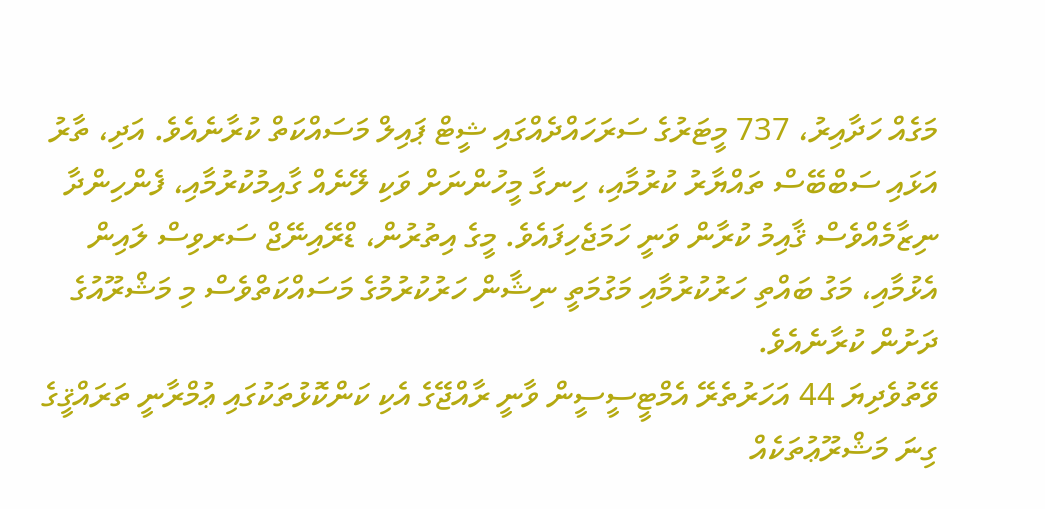މަގެއް ހަދާއިރު، 737 މީޓަރުގެ ސަރަހައްދެއްގައި ޝީޓް ޕައިލް މަސައްކަތް ކުރާނެއެވެ. އަދި، ތާރު އަޅައި ސަބްބޭސް ތައްޔާރު ކުރުމާއި، ހިނގާ މީހުންނަށް ވަކި ލޭނެއް ގާއިމުކުރުމާއި، ފެންހިންދާ ނިޒާމެއްވެސް ޤާއިމު ކުރާން ވަނީ ހަމަޖެހިފައެވެ. މީގެ އިތުރުން، ޑްރޭއިނޭޖް ސަރވިސް ލައިން އެޅުމާއި، މަގު ބައްތި ހަރުކުރުމާއި މަގުމަތީ ނިޝާން ހަރުކުރުމުގެ މަސައްކަތްވެސް މި މަޝްރޫއުގެ ދަށުން ކުރާނެއެވެ.
ވޭތުވެދިޔަ 44 އަހަރުތެރޭ އެމްޓީސީސީން ވާނީ ރާއްޖޭގެ އެކި ކަންކޮޅުތަކުގައި ޢުމްރާނީ ތަރައްޤީގެ ގިނަ މަޝްރޫޢުތަކެއް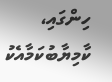ހިންގައި، ކާމިޔާބުކަމާއެކު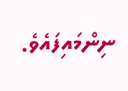ނިންމައިފައެވެ.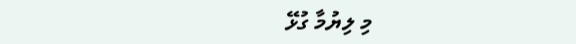މި ލިޔުމާ ގުޅޭ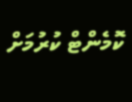ކޮމެންޓް ކުރުމަށް